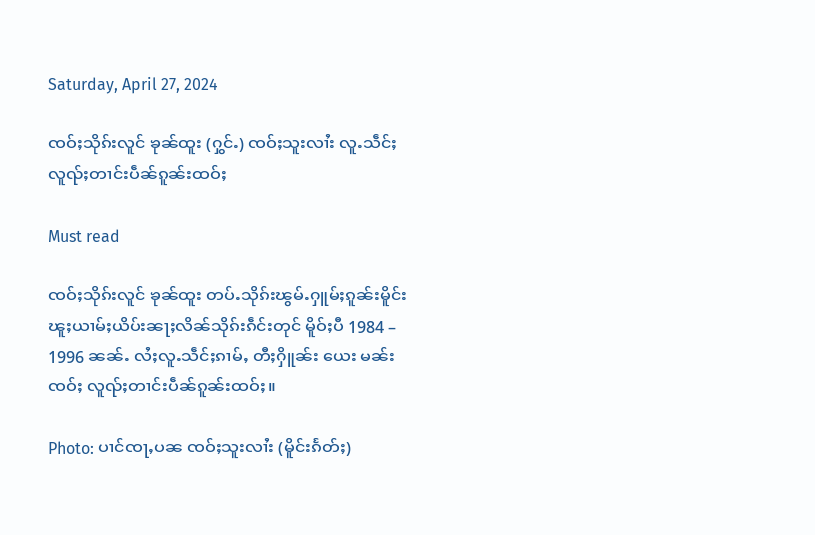Saturday, April 27, 2024

ၸဝ်ႈသိုၵ်းလူင် ၶုၼ်ထူး (ႁွင်ႉ) ၸဝ်ႈသူးလၢႆး လူႉသဵင်ႈ လူၺ်ႈတၢင်းပဵၼ်ၵူၼ်းထဝ်ႈ

Must read

ၸဝ်ႈသိုၵ်းလူင် ၶုၼ်ထူး တပ်ႉသိုၵ်းၽွမ်ႉႁူမ်ႈၵူၼ်းမိူင်း ၽူႈယၢမ်ႈယိပ်းၼႃႈလိၼ်သိုၵ်းၵဵင်းတုင် မိူဝ်ႈပီ 1984 – 1996 ၼၼ်ႉ လႆႈလူႉသဵင်ႈၵၢမ်ႇ တီႈႁိူၼ်း ယေး မၼ်းၸဝ်ႈ လူၺ်ႈတၢင်းပဵၼ်ၵူၼ်းထဝ်ႈ။

Photo: ပၢင်ၸႃႇပၼ ၸဝ်ႈသူးလၢႆး (မိူင်းၵႅတ်ႈ)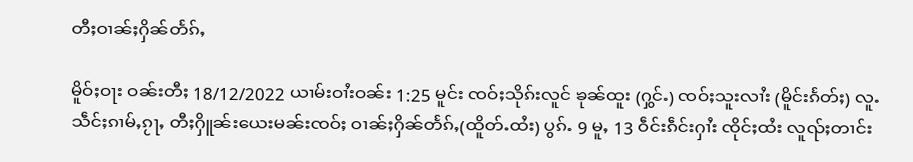တီႈဝၢၼ်ႈႁိၼ်တႅၵ်ႇ

မိူဝ်ႈဝႃး ဝၼ်းတီႈ 18/12/2022 ယၢမ်းဝၢႆးဝၼ်း 1:25 မူင်း ၸဝ်ႈသိုၵ်းလူင် ၶုၼ်ထူး (ႁွင်ႉ) ၸဝ်ႈသူးလၢႆး (မိူင်းၵႅတ်ႈ) လူႉ သဵင်ႈၵၢမ်ႇၵႂႃႇ တီႈႁိူၼ်းယေးမၼ်းၸဝ်ႈ ဝၢၼ်ႈႁိၼ်တႅၵ်ႇ(ထိူတ်ႉထႆး) ပွၵ်ႉ 9 မူႇ 13 ဝဵင်းၵဵင်းႁၢႆး ၸိုင်ႈထႆး လူၺ်ႈတၢင်း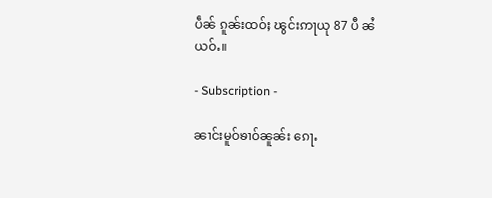ပဵၼ် ၵူၼ်းထဝ်ႈ ၽွင်းဢႃယု 87 ပီ ၼႆယဝ်ႉ။

- Subscription -

ၼၢင်းမူဝ်ၶၢဝ်ၼူၼ်း ၵေႃႉ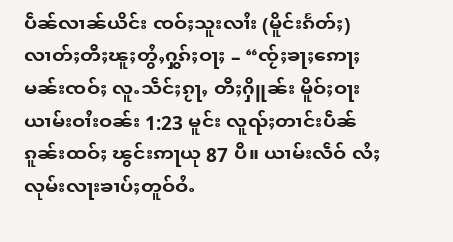ပဵၼ်လၢၼ်ယိင်း ၸဝ်ႈသူးလၢႆး (မိူင်းၵႅတ်ႈ) လၢတ်ႈတီႈၽူႈတွႆႇႁွၵ်ႈဝႃႈ – “ၸႂ်ႈၶႃႈဢေႃႈ မၼ်းၸဝ်ႈ လူႉသဵင်ႈၵႂႃႇ တီႈႁိူၼ်း မိူဝ်ႈဝႃး ယၢမ်းဝၢႆးဝၼ်း 1:23 မူင်း လူၺ်ႈတၢင်းပဵၼ်ၵူၼ်းထဝ်ႈ ၽွင်းဢႃယု 87 ပီ။ ယၢမ်းလဵဝ် လႆႈ လုမ်းလႃးၶၢပ်ႈတူဝ်ဝႆႉ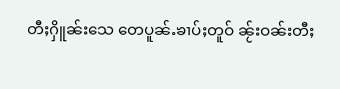တီႈႁိူၼ်းသေ တေပူၼ်ႉၶၢပ်ႈတူဝ် ၼႂ်းဝၼ်းတီႈ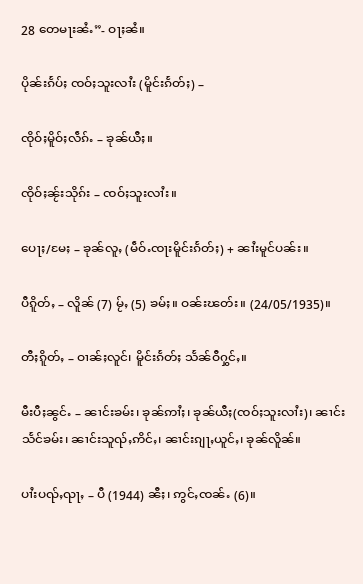28 တေမႃးၼႆႉ”- ဝႃႈၼႆ။

ပိုၼ်းၵႅပ်ႈ ၸဝ်ႈသူးလၢႆး (မိူင်းၵႅတ်ႈ) –

ၸိုဝ်ႈမိူဝ်ႈလဵၵ်ႉ – ၶုၼ်ယီႈ။

ၸိုဝ်ႈၼႂ်းသိုၵ်း – ၸဝ်ႈသူးလၢႆး။

ပေႃႈ/မႄႈ – ၶုၼ်လူႇ (မဵဝ်ႉၸႃးမိူင်းၵႅတ်ႈ) + ၼၢႆးမူင်ပၼ်း။

ပီၵိူတ်ႇ – လိူၼ် (7) မႂ်ႇ (5) ၶမ်ႈ။ ဝၼ်းၽတ်း။ (24/05/1935)။

တီႈၵိူတ်ႇ – ဝၢၼ်ႈလူင်၊ မိူင်းၵႅတ်ႈ သႅၼ်ဝီႁွင်ႇ။

မီးပီႈၼွင်ႉ – ၼၢင်းၶမ်း၊ ၶုၼ်ဢၢႆႈ၊ ၶုၼ်ယီႈ(ၸဝ်ႈသူးလၢႆး)၊ ၼၢင်းသႅင်ၶမ်း၊ ၼၢင်းသူၺ်ႇဢိင်ႇ၊ ၼၢင်းၵျႃႇယူင်ႇ၊ ၶုၼ်လိူၼ်။

ပၢႆးပၺ်ႇၺႃႇ – ပီ (1944) ၼီႈ၊ ဢွင်ႇၸၼ်ႉ (6)။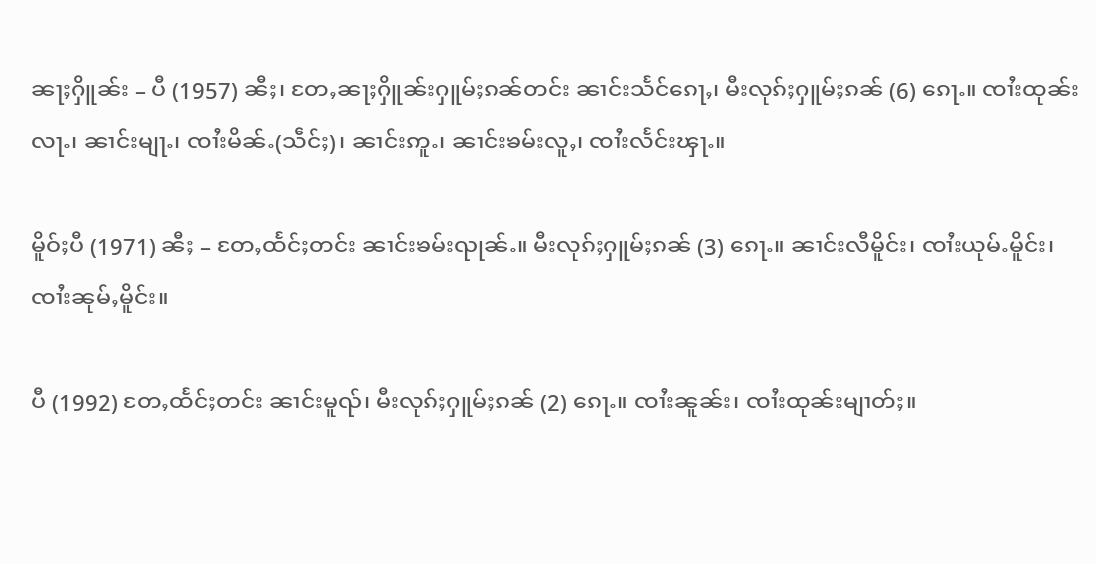ၼႃႈႁိူၼ်း – ပီ (1957) ၼီႈ၊ တႄႇၼႃႈႁိူၼ်းႁူမ်ႈၵၼ်တင်း ၼၢင်းသႅင်ၵေႃႇ၊ မီးလုၵ်ႈႁူမ်ႈၵၼ် (6) ၵေႃႉ။ ၸၢႆးထုၼ်းလႃႉ၊ ၼၢင်းမျႃႉ၊ ၸၢႆးမိၼ်ႉ(သဵင်ႈ)၊ ၼၢင်းဢူႉ၊ ၼၢင်းၶမ်းလူႇ၊ ၸၢႆးလႅင်းၾႃႉ။

မိူဝ်ႈပီ (1971) ၼီႈ – တႄႇထႅင်ႈတင်း ၼၢင်းၶမ်းၺုၼ်ႉ။ မီးလုၵ်ႈႁူမ်ႈၵၼ် (3) ၵေႃႉ။ ၼၢင်းလီမိူင်း၊ ၸၢႆးယုမ်ႉမိူင်း၊ ၸၢႆးၼုမ်ႇမိူင်း။

ပီ (1992) တႄႇထႅင်ႈတင်း ၼၢင်းမူၺ်၊ မီးလုၵ်ႈႁူမ်ႈၵၼ် (2) ၵေႃႉ။ ၸၢႆးၼူၼ်း၊ ၸၢႆးထုၼ်းမျၢတ်ႈ။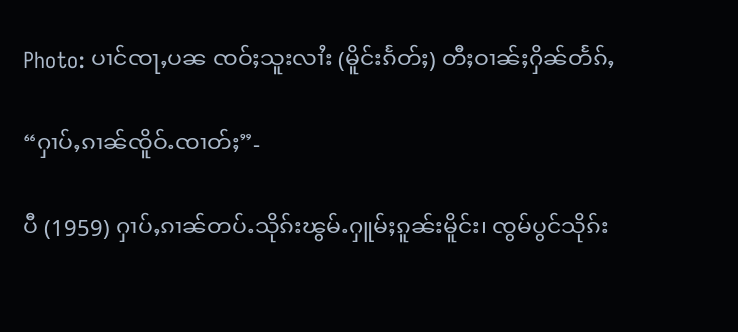Photo: ပၢင်ၸႃႇပၼ ၸဝ်ႈသူးလၢႆး (မိူင်းၵႅတ်ႈ) တီႈဝၢၼ်ႈႁိၼ်တႅၵ်ႇ

“ႁၢပ်ႇၵၢၼ်ၸိူဝ်ႉၸၢတ်ႈ”-

ပီ (1959) ႁၢပ်ႇၵၢၼ်တပ်ႉသိုၵ်းၽွမ်ႉႁူမ်ႈၵူၼ်းမိူင်း၊ ၸွမ်ပွင်သိုၵ်း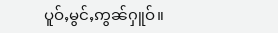ပူဝ်ႇမွင်ႇဢွၼ်ႁူဝ်။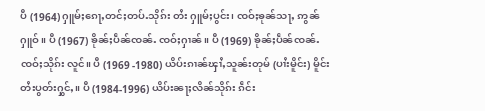ပီ (1964) ႁူမ်ႈၵေႃႇတင်ႈတပ်ႉသိုၵ်း တႆး ႁူမ်ႈပွင်း၊ ၸဝ်ႈၶုၼ်သႃႇ ဢွၼ်ႁူဝ်။ ပီ (1967) ၶိုၼ်ႈပဵၼ်ၸၼ်ႉ ၸဝ်ႈႁၢၼ်။ ပီ (1969) ၶိုၼ်ႈပဵၼ်ၸၼ်ႉ ၸဝ်ႈသိုၵ်း လူင်။ ပီ (1969 -1980) ယိပ်းၵၢၼ်ၾၢႆႇသူၼ်းတုမ် (ပၢႆးမိူင်း) မိူင်းတႆးပွတ်းႁွင်ႇ။ ပီ (1984-1996) ယိပ်းၼႃႈလိၼ်သိုၵ်း ၵဵင်း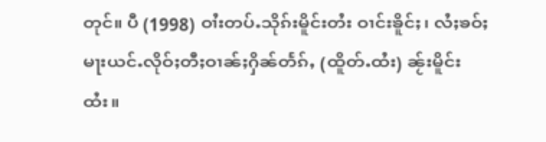တုင်။ ပီ (1998) ဝၢႆးတပ်ႉသိုၵ်းမိူင်းတႆး ဝၢင်းၶိူင်ႈ၊ လႆႈၶဝ်ႈမႃးယင်ႉလိုဝ်ႈတီႈဝၢၼ်ႈႁိၼ်တႅၵ်ႇ (ထိူတ်ႉထႆး) ၼႂ်းမိူင်းထႆး။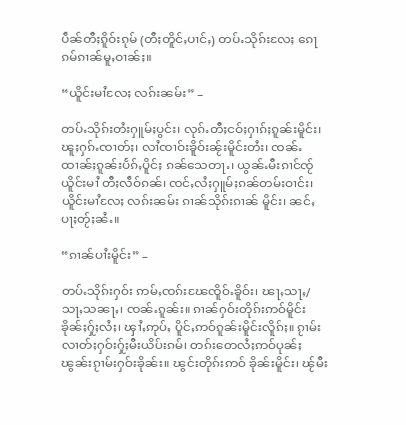ပဵၼ်တီႈၵိူဝ်းၵုမ် (တီႈတိူင်ႇပၢင်ႇ) တပ်ႉသိုၵ်းလႄႈ ၵေႃၵမ်ၵၢၼ်မူႇဝၢၼ်ႈ။

“ယိူင်းမၢႆလႄႈ လၵ်းၼမ်း” –

တပ်ႉသိုၵ်းတႆးႁူမ်ႈပွင်း၊ လုၵ်ႉတီႈငဝ်ႈႁၢၵ်ႈၵူၼ်းမိူင်း၊ ၽူႈႁၵ်ႉၸၢတ်ႈ၊ လၢႆၸၢဝ်းၶိူဝ်းၼႂ်းမိူင်းတႆး၊ ၸၼ်ႉထၢၼ်ႈၵူၼ်းပႅၵ်ႇပိူင်ႈ ၵၼ်သေတႃႉ၊ ယွၼ်ႉမီးၵၢင်ၸႂ်ယိူင်းမၢႆ တီႈလဵဝ်ၵၼ်၊ ၸင်ႇလႆႈႁူမ်ႈၵၼ်တမ်းဝၢင်း၊ ယိူင်းမၢႆလႄႈ လၵ်းၼမ်း ၵၢၼ်သိုၵ်းၵၢၼ် မိူင်း၊ ၼင်ႇပႃႈတႂ်ႈၼႆႉ။

“ၵၢၼ်ပၢႆးမိူင်း” –

တပ်ႉသိုၵ်းႁဝ်း ဢမ်ႇၸၵ်းၽႄၸိူဝ်ႉၶိူဝ်း၊ ၽႃႇသႃႇ/ သႃႇသၼႃႇ၊ ၸၼ်ႉၵူၼ်း။ ၵၢၼ်ႁဝ်းတိုၵ်းဢဝ်မိူင်းၶိုၼ်ႈႁႂ်ႈလႆႈ၊ ၾၢႆႇဢုပ်ႇ ပိူင်ႇဢဝ်ၵူၼ်းမိူင်းလိူၵ်ႈ။ ၵႂၢမ်းလၢတ်ႈႁဝ်းႁႂ်ႈမီးယိပ်းၵမ်၊ တၵ်းတေလႆႈဢဝ်ပုၼ်ႈၽွၼ်းၵႂၢမ်းႁဝ်းၶိုၼ်း။ ၽွင်းတိုၵ်းဢဝ် ၶိုၼ်းမိူင်း၊ ၽႂ်မီး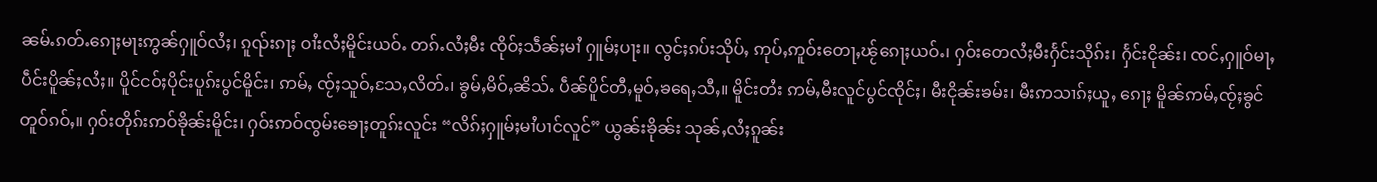ၼမ်ႉၵတ်ႉၵေႃႈမႃးဢွၼ်ႁူဝ်လႆႈ၊ ၵူၺ်းၵႃႈ ဝၢႆးလႆႈမိူင်းယဝ်ႉ တၵ်ႉလႆႈမီး ၸိုဝ်ႈသဵၼ်ႈမၢႆ ႁူမ်ႈပႃး။ လွင်ႈၵပ်းသိုပ်ႇ ဢုပ်ႇဢူဝ်းတေႃႇၽႂ်ၵေႃႈယဝ်ႉ၊ ႁဝ်းတေလႆႈမီးႁႅင်းသိုၵ်း၊ ႁႅင်းငိုၼ်း၊ ၸင်ႇႁူဝ်မႃႇပဵင်းပိူၼ်ႈလႆႈ။ ပိူင်ငဝ်ႈပိုင်းပူၵ်းပွင်မိူင်း၊ ဢမ်ႇ ၸႂ်ႈသူဝ်ႇသႄႇလိတ်ႉ၊ ၶွမ်ႇမိဝ်ႇၼိသ်ႉ ပဵၼ်ပိူင်တီႇမူဝ်ႇၶရေႇသီႇ။ မိူင်းတႆး ဢမ်ႇမီးလူင်ပွင်ၸိုင်ႈ၊ မီးငိုၼ်းၶမ်း၊ မီးဢသၢၵ်ႈယူႇ ၵေႃႈ မိူၼ်ဢမ်ႇၸႂ်ႈၶွင်တူဝ်ၵဝ်ႇ။ ႁဝ်းတိုၵ်းဢဝ်ၶိုၼ်းမိူင်း၊ ႁဝ်းဢဝ်ၸွမ်းၶေႃႈတူၵ်းလူင်း “လိၵ်ႈႁူမ်ႈမၢႆပၢင်လူင်” ယွၼ်းၶိုၼ်း သုၼ်ႇလႆႈၵူၼ်း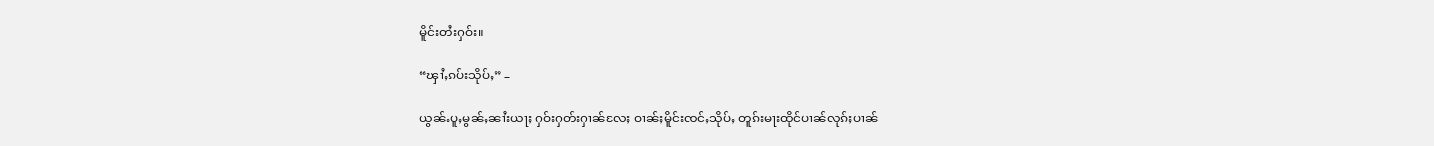မိူင်းတႆးႁဝ်း။

“ၾၢႆႇၵပ်းသိုပ်ႇ” –

ယွၼ်ႉပူႇမွၼ်ႇၼၢႆးယႃႈ ႁဝ်းႁတ်းႁၢၼ်လႄႈ ဝၢၼ်ႈမိူင်းၸင်ႇသိုပ်ႇ တူၵ်းမႃးထိုင်ပၢၼ်လုၵ်ႈပၢၼ်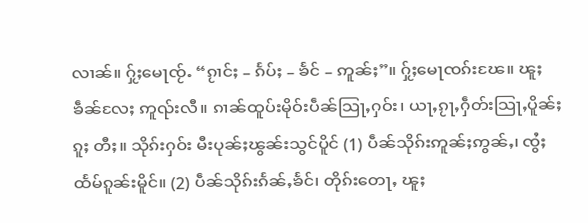လၢၼ်။ ႁႂ်ႈမေႃၸႂ်ႉ “ၵႂၢင်ႈ – ၵႅပ်ႈ – ၶႅင် – ဢူၼ်ႈ”။ ႁႂ်ႈမေႃၸၵ်းၽႄ။ ၽူႈၶဵၼ်လႄႈ ဢူၺ်းလီ။ ၵၢၼ်ထူပ်းမိုဝ်းပဵၼ်သြႃႇႁဝ်း၊ ယႃႇၵႂႃႇႁဵတ်းသြႃႇပိူၼ်ႈၵူႈ တီႈ။ သိုၵ်းႁဝ်း မီးပုၼ်ႈၽွၼ်းသွင်ပိူင် (1) ပဵၼ်သိုၵ်းဢူၼ်ႈဢွၼ်ႇ၊ ၸွႆႈထႅမ်ၵူၼ်းမိူင်။ (2) ပဵၼ်သိုၵ်းၵႅၼ်ႇၶႅင်၊ တိုၵ်းတေႃႇ ၽူႈ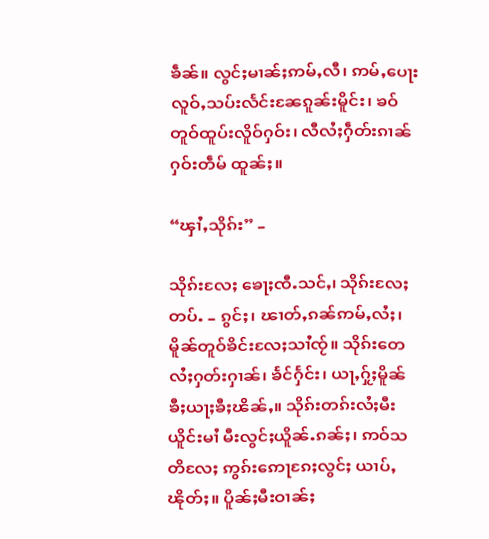ၶဵၼ်။ လွင်ႈမၢၼ်ႈဢမ်ႇလီ၊ ဢမ်ႇပေႃးလူဝ်ႇသပ်းလႅင်းၼႄၵူၼ်းမိူင်း၊ ၶဝ်တူဝ်ထူပ်းလိူဝ်ႁဝ်း၊ လီလႆႈႁဵတ်းၵၢၼ်ႁဝ်းတဵမ် ထူၼ်ႈ။

“ၾၢႆႇသိုၵ်း” –

သိုၵ်းလႄႈ ၶေႃႈၸီႉသင်ႇ၊ သိုၵ်းလႄႈတပ်ႉ – ၵွင်ႈ၊ ၽၢတ်ႇၵၼ်ဢမ်ႇလႆႈ၊ မိူၼ်တူဝ်ၶိင်းလႄႈသၢႆၸႂ်။ သိုၵ်းတေလႆႈႁတ်းႁၢၼ်၊ ၶႅင်ႁႅင်း၊ ယႃႇႁႂ်ႈမိူၼ်ၶီႈယႃႈၶီႈၽိၼ်ႇ။ သိုၵ်းတၵ်းလႆႈမီးယိူင်းမၢႆ မီးလွင်ႈယိူၼ်ႉၵၼ်ႈ၊ ဢဝ်သတိလႄႈ ဢွၵ်းဢေႃၵႄႈလွင်ႈ ယၢပ်ႇၽိုတ်ႈ။ ပိူၼ်ႈမီးဝၢၼ်ႈ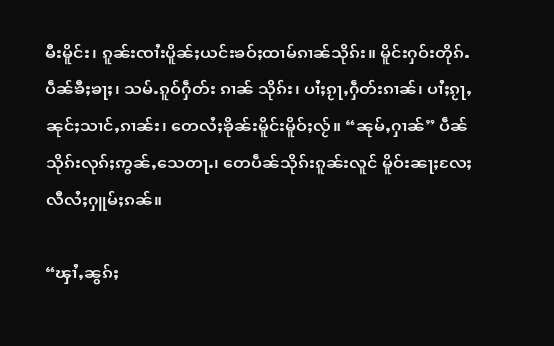မီးမိူင်း၊ ၵူၼ်းၸၢႆးပိူၼ်ႈယင်းၶဝ်ႈထၢမ်ၵၢၼ်သိုၵ်း။ မိူင်းႁဝ်းတိုၵ်ႉပဵၼ်ၶီႈၶႃႈ၊ သမ်ႉၵူဝ်ႁဵတ်း ၵၢၼ် သိုၵ်း၊ ပၢႆႈၵႂႃႇႁဵတ်းၵၢၼ်၊ ပၢႆႈၵႂႃႇၼုင်ႈသၢင်ႇၵၢၼ်း၊ တေလႆႈၶိုၼ်းမိူင်းမိူဝ်ႈလႂ်။ “ၼုမ်ႇႁၢၼ်” ပဵၼ်သိုၵ်းလုၵ်ႈဢွၼ်ႇသေတႃႉ၊ တေပဵၼ်သိုၵ်းၵူၼ်းလူင် မိူဝ်းၼႃႈလႄႈ လီလႆႈႁူမ်ႈၵၼ်။

“ၾၢႆႇၼွၵ်ႈ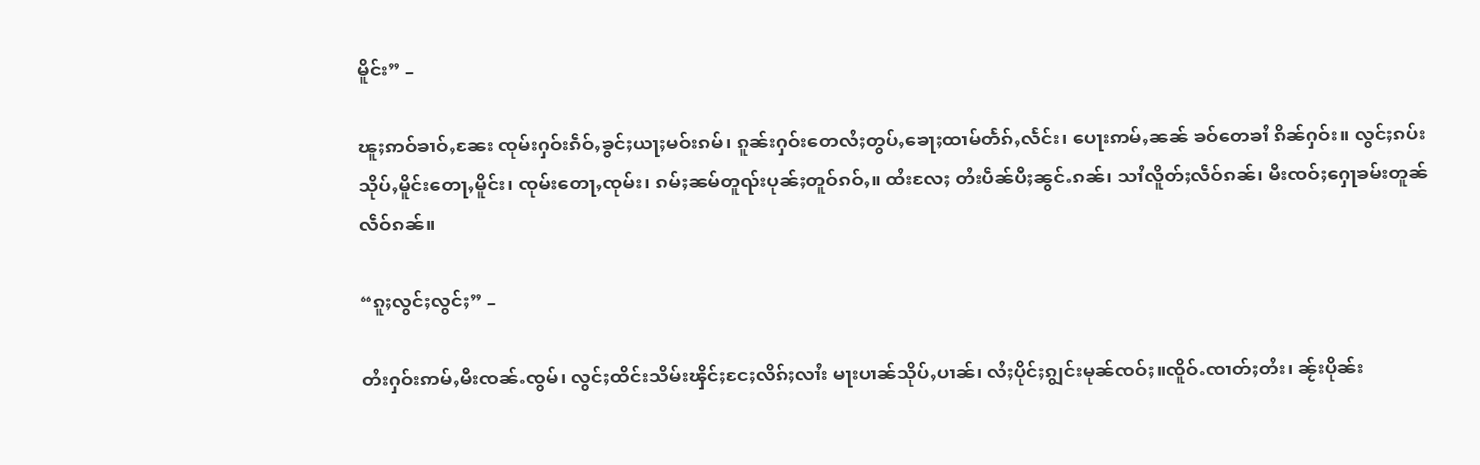မိူင်း” –

ၽူႈဢဝ်ၶၢဝ်ႇၼႄး ၸုမ်းႁဝ်းၵဵဝ်ႇၶွင်ႈယႃႈမဝ်းၵမ်၊ ၵူၼ်းႁဝ်းတေလႆႈတွပ်ႇၶေႃႈထၢမ်တႅၵ်ႇလႅင်း၊ ပေႃးဢမ်ႇၼၼ် ၶဝ်တေၶၢႆ ၵိၼ်ႁဝ်း။ လွင်ႈၵပ်းသိုပ်ႇမိူင်းတေႃႇမိူင်း၊ ၸုမ်းတေႃႇၸုမ်း၊ ၵမ်ႈၼမ်တူၺ်းပုၼ်ႈတူဝ်ၵဝ်ႇ။ ထႆးလႄႈ တႆးပဵၼ်ပီႈၼွင်ႉၵၼ်၊ သၢႆလိူတ်ႈလဵဝ်ၵၼ်၊ မီးၸဝ်ႈႁေႃၶမ်းတူၼ်လဵဝ်ၵၼ်။

“ၵူႈလွင်ႈလွင်ႈ” –

တႆးႁဝ်းဢမ်ႇမီးၸၼ်ႉၸွမ်၊ လွင်ႈထိင်းသိမ်းၾိင်ႈငႄႈလိၵ်ႈလၢႆး မႃးပၢၼ်သိုပ်ႇပၢၼ်၊ လႆႈပိုင်ႈၵျွင်းမုၼ်ၸဝ်ႈ။ၸိူဝ်ႉၸၢတ်ႈတႆး၊ ၼႂ်းပိုၼ်း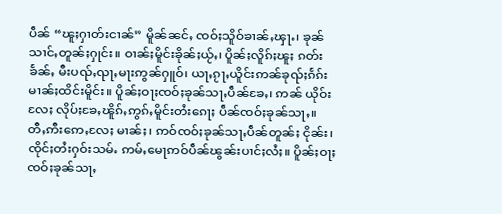ပဵၼ် “ၽူႈႁၢတ်းငၢၼ်” မိူၼ်ၼင်ႇ ၸဝ်ႈသိူဝ်ၶၢၼ်ႇၾႃႉ၊ ၶုၼ်သၢင်ႇတူၼ်ႈႁုင်း။ ဝၢၼ်ႈမိူင်းၶိုၼ်ႈယႂ်ႇ၊ ပိူၼ်ႈလိူၵ်ႈၽူႈ ၵတ်းၶႅၼ်ႇ မီးပၺ်ႇၺႃႇမႃးဢွၼ်ႁူဝ်၊ ယႃႇၵႂႃႇယိူင်းဢၼ်ၶုၺ်ႈၵႅၵ်းမၢၼ်ႈထိင်းမိူင်း။ ပိူၼ်ႈဝႃႈၸဝ်ႈၶုၼ်သႃႇပဵၼ်ၶႄႇ၊ ဢၼ် ယိုဝ်းလႄႈ လိုပ်ႈၶႄႇၽိူၵ်ႇဢွၵ်ႇမိူင်းတႆးၵေႃႈ ပဵၼ်ၸဝ်ႈၶုၼ်သႃႇ။  တီႇဢီးဢေႇလႄႈ မၢၼ်ႈ၊ ဢဝ်ၸဝ်ႈၶုၼ်သႃႇပဵၼ်တူၼ်ႈ ငိုၼ်း၊ ၸိုင်ႈတႆးႁဝ်းသမ်ႉ ဢမ်ႇမေႃဢဝ်ပဵၼ်ၽွၼ်းပၢင်ႈလႆႈ။ ပိူၼ်ႈဝႃႈၸဝ်ႈၶုၼ်သႃႇ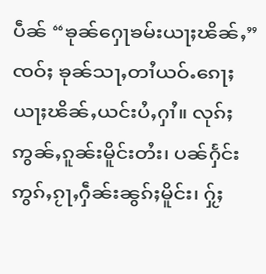ပဵၼ် “ၶုၼ်ႁေႃၶမ်းယႃႈၽိၼ်ႇ” ၸဝ်ႈ ၶုၼ်သႃႇတၢႆယဝ်ႉၵေႃႈ ယႃႈၽိၼ်ႇယင်းပႆႇႁၢႆ။ လုၵ်ႈဢွၼ်ႇၵူၼ်းမိူင်းတႆး၊ ပၼ်ႁႅင်းဢွၵ်ႇၵႂႃႇႁဵၼ်းၼွၵ်ႈမိူင်း၊ ႁႂ်ႈ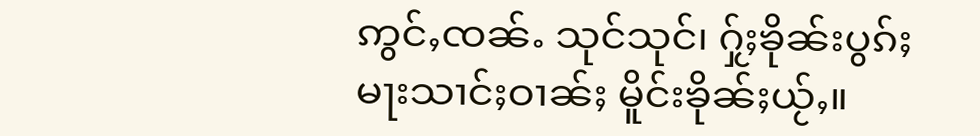ဢွင်ႇၸၼ်ႉ သုင်သုင်၊ ႁႂ်ႈၶိုၼ်းပွၵ်ႈမႃးသၢင်ႈဝၢၼ်ႈ မိူင်းၶိုၼ်ႈယႂ်ႇ။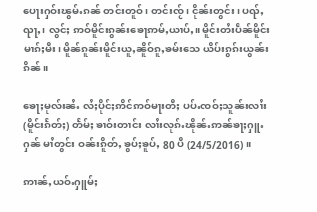ပေႃးႁဝ်းၽွမ်ႉၵၼ် တင်းတူဝ်၊ တင်းၸႂ်၊ ငိုၼ်းတွင်း၊ ပၺ်ႇၺႃႇ၊ လွင်ႈ ဢဝ်မိူင်းၵွၼ်းၶေႃဢမ်ႇယၢပ်ႇ။ မိူင်းတႆးပဵၼ်မိူင်းမၢၵ်ႈမီး၊ မိူၼ်ၵူၼ်းမိူင်းယူႇၼိူဝ်ၵူႇၶမ်းသေ ယိပ်းၵွၵ်းယွၼ်းၵိၼ်။

ၶေႃႈမုလ်းၼႆႉ လႆႈပိုင်ႈဢိင်ဢဝ်မႃးတီႈ ပပ်ႉၸဝ်ႈသူၼ်းလၢႆး (မိူင်းၵႅတ်ႈ) တႅမ်ႈ ၶၢဝ်းတၢင်း လၢႆးလုၵ်ႉၽိုၼ်ႉဢၼ်ၶႃႈႁူႉႁၼ် မၢႆတွင်း ဝၼ်းၵိူတ်ႇ ၶွပ်ႈၶူပ်ႇ 80 ပီ (24/5/2016) ။

ဢၢၼ်ႇယဝ်ႉႁူမ်ႈ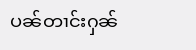ပၼ်တၢင်းႁၼ်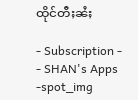ထိုင်တီႈၼႆႈ

- Subscription -
- SHAN's Apps -spot_img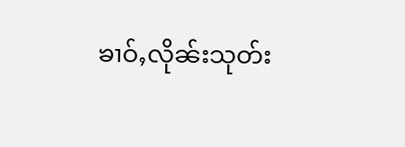ၶၢဝ်ႇလိုၼ်းသုတ်း